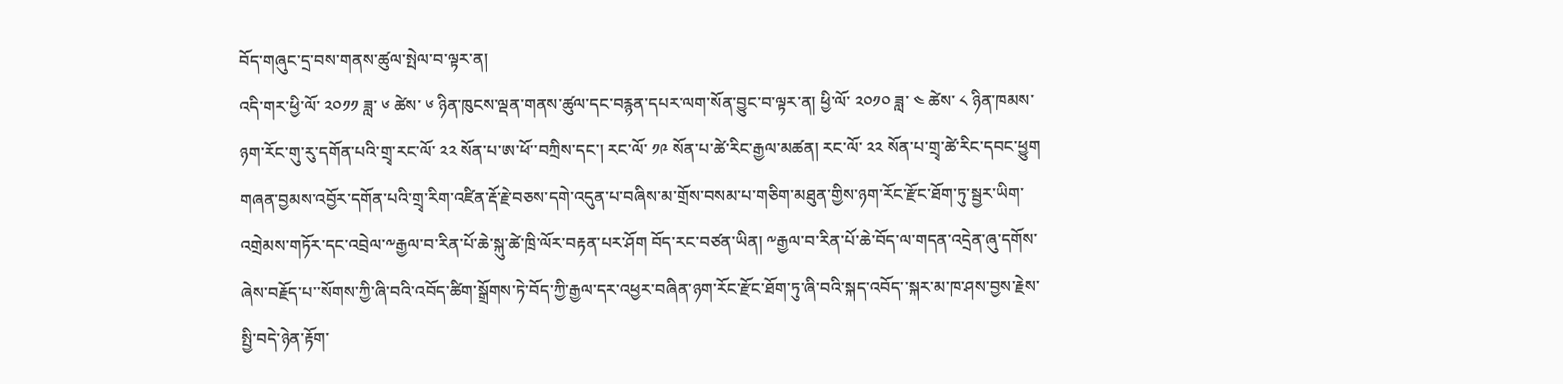བོད་གཞུང་དྲ་བས་གནས་ཚུལ་སྤེལ་བ་ལྟར་ན།
འདི་གར་ཕྱི་ལོ་ ༢༠༡༡ ཟླ་ ༦ ཚེས་ ༦ ཉིན་ཁུངས་ལྡན་གནས་ཚུལ་དང་བརྙན་དཔར་ལག་སོན་བྱུང་བ་ལྟར་ན། ཕྱི་ལོ་ ༢༠༡༠ ཟླ་ ༤ ཚེས་ ༨ ཉིན་ཁམས་ཉག་རོང་གུ་རུ་དགོན་པའི་གྲྭ་རང་ལོ་ ༢༢ སོན་པ་ཨ་ཕོ་་བཀྲིས་དང་། རང་ལོ་ ༡༩ སོན་པ་ཚེ་རིང་རྒྱལ་མཚན། རང་ལོ་ ༢༢ སོན་པ་གྲྭ་ཚེ་རིང་དབང་ཕྱུག གཞན་བྱམས་འབྱོར་དགོན་པའི་གྲྭ་རིག་འཛིན་རྡོ་རྗེ་བཅས་དགེ་འདུན་པ་བཞིས་མ་གྲོས་བསམ་པ་གཅིག་མཐུན་གྱིས་ཉག་རོང་རྫོང་ཐོག་ཏུ་སྦྱར་ཡིག་འགྲེམས་གཏོར་དང་འབྲེལ་༸རྒྱལ་བ་རིན་པོ་ཆེ་སྐུ་ཚེ་ཁྲི་ལོར་བརྟན་པར་ཤོག བོད་རང་བཙན་ཡིན། ༸རྒྱལ་བ་རིན་པོ་ཆེ་བོད་ལ་གདན་འདྲེན་ཞུ་དགོས་ཞེས་བརྗོད་པ་་སོགས་ཀྱི་ཞི་བའི་འབོད་ཚིག་སྒྲོགས་ཏེ་བོད་ཀྱི་རྒྱལ་དར་འཕྱར་བཞིན་ཉག་རོང་རྫོང་ཐོག་ཏུ་ཞི་བའི་སྐད་འབོད་་སྐར་མ་ཁ་ཤས་བྱས་རྗེས་སྤྱི་བདེ་ཉེན་རྟོག་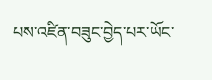པས་འཛིན་བཟུང་བྱེད་པར་ཡོང་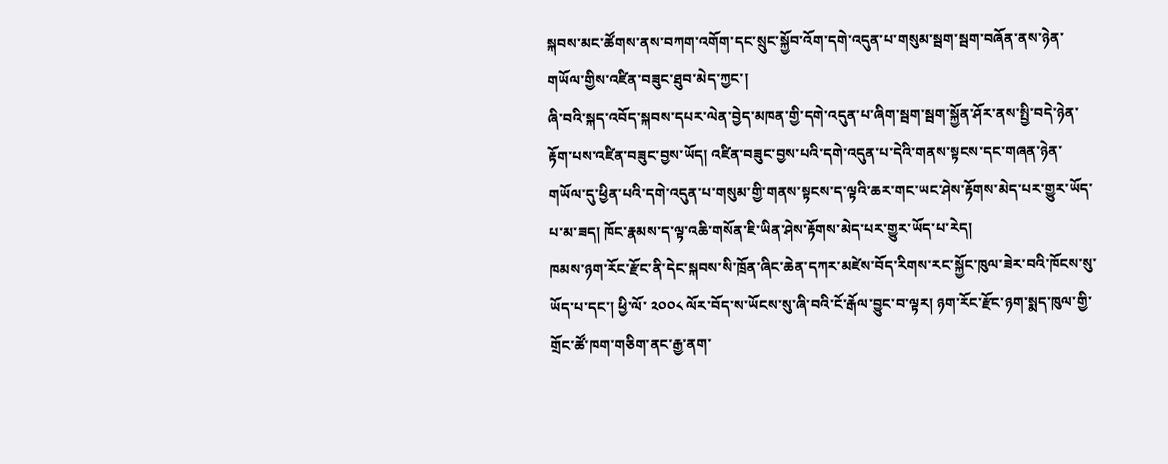སྐབས་མང་ཚོགས་ནས་བཀག་འགོག་དང་སྲུང་སྐྱོབ་འོག་དགེ་འདུན་པ་གསུམ་སྦག་སྦག་བཞོན་ནས་ཉེན་གཡོལ་གྱིས་འཛིན་བཟུང་ཐུབ་མེད་ཀྱང་།
ཞི་བའི་སྐད་འབོད་སྐབས་དཔར་ལེན་བྱེད་མཁན་གྱི་དགེ་འདུན་པ་ཞིག་སྦག་སྦག་སྐྱོན་ཤོར་ནས་སྤྱི་བདེ་ཉེན་རྟོག་པས་འཛིན་བཟུང་བྱས་ཡོད། འཛིན་བཟུང་བྱས་པའི་དགེ་འདུན་པ་དེའི་གནས་སྟངས་དང་གཞན་ཉེན་གཡོལ་དུ་ཕྱིན་པའི་དགེ་འདུན་པ་གསུམ་གྱི་གནས་སྟངས་ད་ལྟའི་ཆར་གང་ཡང་ཤེས་རྟོགས་མེད་པར་གྱུར་ཡོད་པ་མ་ཟད། ཁོང་རྣམས་ད་ལྟ་འཆི་གསོན་ཇི་ཡིན་ཤེས་རྟོགས་མེད་པར་གྱུར་ཡོད་པ་རེད།
ཁམས་ཉག་རོང་རྫོང་ནི་དེང་སྐབས་སི་ཁྲོན་ཞིང་ཆེན་དཀར་མཛེས་བོད་རིགས་རང་སྐྱོང་ཁུལ་ཟེར་བའི་ཁོངས་སུ་ཡོད་པ་དང་། ཕྱི་ལོ་ ༢༠༠༨ ལོར་བོད་ས་ཡོངས་སུ་ཞི་བའི་ངོ་རྒོལ་བྱུང་བ་ལྟར། ཉག་རོང་རྫོང་ཉག་སྨད་ཁུལ་གྱི་གྲོང་ཚོ་ཁག་གཅིག་ནང་རྒྱ་ནག་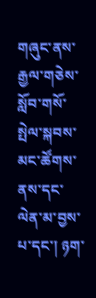གཞུང་ནས་རྒྱལ་གཅེས་སློབ་གསོ་སྤེལ་སྐབས་མང་ཚོགས་ནས་དང་ལེན་མ་བྱས་པ་དང་། ཉག་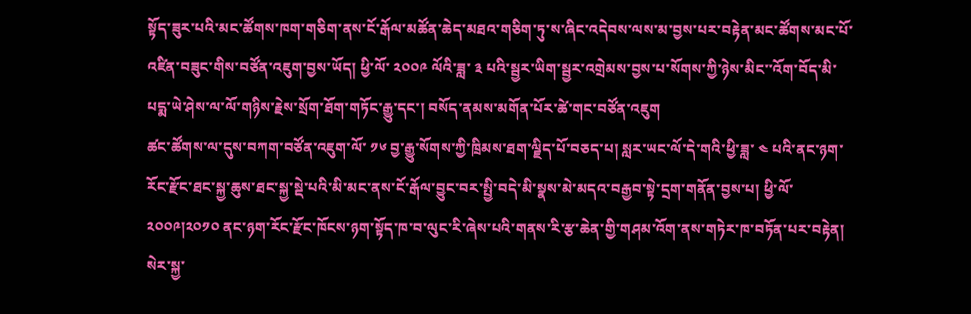སྟོད་ཟུར་པའི་མང་ཚོགས་ཁག་གཅིག་ནས་ངོ་རྒོལ་མཚོན་ཆེད་མཐའ་གཅིག་ཏུ་ས་ཞིང་འདེབས་ལས་མ་བྱས་པར་བརྟེན་མང་ཚོགས་མང་པོ་འཛིན་བཟུང་གིས་བཙོན་འཇུག་བྱས་ཡོད། ཕྱི་ལོ་ ༢༠༠༩ ལོའི་ཟླ་ ༣ པའི་སྦྱར་ཡིག་སྦྱར་འགྲེམས་བྱས་པ་སོགས་ཀྱི་ཉེས་མིང་་འོག་བོད་མི་པདྨ་ཡེ་ཤེས་ལ་ལོ་གཉིས་རྗེས་སྲོག་ཐོག་གཏོང་རྒྱུ་དང་། བསོད་ནམས་མགོན་པོར་ཚེ་གང་བཙོན་འཇུག
ཚང་ཚོགས་ལ་དུས་བཀག་བཙོན་འཇུག་ལོ་ ༡༦ བྱ་རྒྱུ་སོགས་ཀྱི་ཁྲིམས་ཐག་ལྗིད་པོ་བཅད་པ། སླར་ཡང་ལོ་དེ་གའི་ཕྱི་ཟླ་ ༤ པའི་ནང་ཉག་རོང་རྫོང་ཐང་སྐྱ་ཆུས་ཐང་སྐྱ་སྡེ་པའི་མི་མང་ནས་ངོ་རྒོལ་བྱུང་བར་སྤྱི་བདེ་མི་སྣས་མེ་མདའ་བརྒྱབ་སྟེ་དྲག་གནོན་བྱས་པ། ཕྱི་ལོ་ ༢༠༠༩།༢༠༡༠ ནང་ཉག་རོང་རྫོང་ཁོངས་ཉག་སྟོད་ཁ་བ་ལུང་རི་ཞེས་པའི་གནས་རི་རྩ་ཆེན་གྱི་གཤམ་འོག་ནས་གཏེར་ཁ་བཏོན་པར་བརྟེན། སེར་སྐྱ་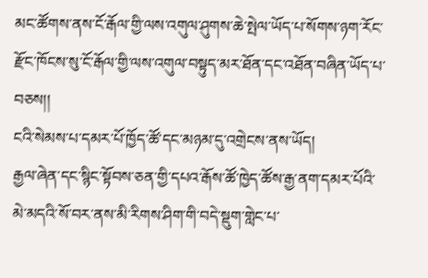མང་ཚོགས་ནས་ངོ་རྒོལ་གྱི་ལས་འགུལ་ཤུགས་ཆེ་སྤེལ་ཡོད་པ་སོགས་ཉག་རོང་རྫོང་ཁོངས་སུ་ངོ་རྒོལ་གྱི་ལས་འགུལ་བསྟུད་མར་ཐོན་དང་འཐོན་བཞིན་ཡོད་པ་བཅས།།
ངའི་སེམས་པ་དམར་པོ་ཁྱོད་ཚོ་དང་མཉམ་དུ་འགྲེངས་ནས་ཡོད།
རྒྱལ་ཞེན་དང་སྙིང་སྟོབས་ཅན་གྱི་དཔའ་རྒོས་ཚོ་ཁྱེད་ཚོས་རྒྱ་ནག་དམར་པོའི་མེ་མདའི་སོ་བར་ནས་མི་རིགས་ཤིག་གི་བདེ་སྡུག་གླེང་པ་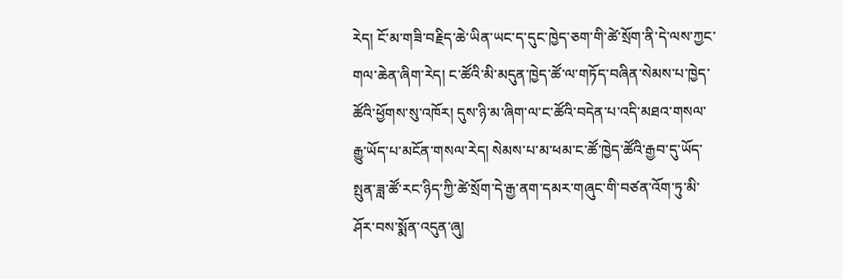རེད། ངོ་མ་གཟི་བརྗིད་ཆེ་ཡིན་ཡང་ད་དུང་ཁྱེད་ཅག་གི་ཚེ་སྲོག་ནི་དེ་ལས་ཀྱང་གལ་ཆེན་ཞིག་རེད། ང་ཚོའི་མི་མདུན་ཁྱེད་ཚོ་ལ་གཏོད་བཞིན་སེམས་པ་ཁྱེད་ཚོའི་ཕྱོགས་སུ་འཁོར། དུས་ཉི་མ་ཞིག་ལ་ང་ཚོའི་བདེན་པ་འདི་མཐའ་གསལ་རྒྱུ་ཡོད་པ་མངོན་གསལ་རེད། སེམས་པ་མ་ཕམ་ང་ཚོ་ཁྱེད་ཚོའི་རྒྱབ་དུ་ཡོད་སྤུན་ཟླ་ཚོ་རང་ཉིད་ཀྱི་ཚེ་སྲོག་དེ་རྒྱ་ནག་དམར་གཞུང་གི་བཙན་འོག་ཏུ་མི་ཤོར་བས་སྨོན་འདུན་ཞུ།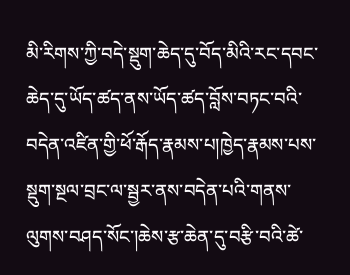མི་རིགས་ཀྱི་བདེ་སྡུག་ཆེད་དུ་བོད་མིའི་རང་དབང་ཆེད་དུ་ཡོད་ཚད་ནས་ཡོད་ཚད་བློས་བཏང་བའི་བདེན་འཛིན་གྱི་ཕོ་རྒོད་རྣམས་པ།ཁྱེད་རྣམས་པས་སྡུག་སྔལ་བྲང་ལ་སྦྱར་ནས་བདེན་པའི་གནས་ལུགས་བཤད་སོང་།ཆེས་རྩ་ཆེན་དུ་བརྩི་བའི་ཚེ་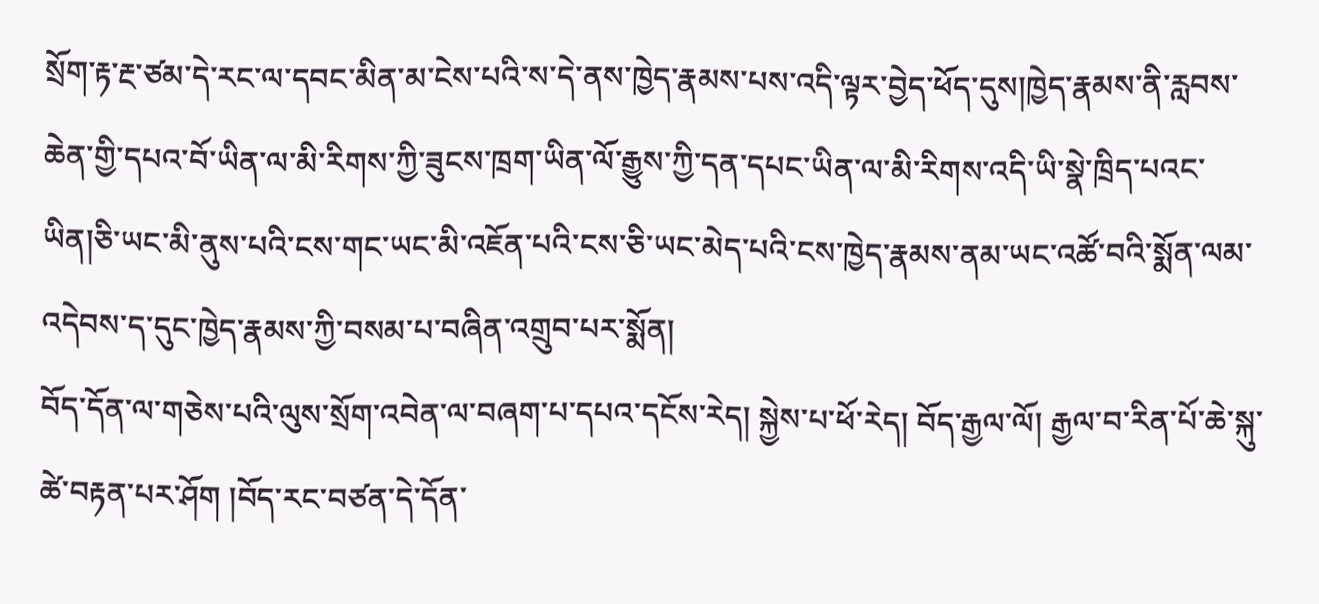སྲོག་རྟ་རྔ་ཙམ་དེ་རང་ལ་དབང་མིན་མ་ངེས་པའི་ས་དེ་ནས་ཁྱེད་རྣམས་པས་འདི་ལྟར་བྱེད་ཕོད་དུས།ཁྱེད་རྣམས་ནི་རླབས་ཆེན་གྱི་དཔའ་བོ་ཡིན་ལ་མི་རིགས་ཀྱི་ཟུངས་ཁྲག་ཡིན་ལོ་རྒྱུས་ཀྱི་དན་དཔང་ཡིན་ལ་མི་རིགས་འདི་ཡི་སྣེ་ཁྲིད་པའང་ཡིན།ཅི་ཡང་མི་ནུས་པའི་ངས་གང་ཡང་མི་འཇོན་པའི་ངས་ཅི་ཡང་མེད་པའི་ངས་ཁྱེད་རྣམས་ནམ་ཡང་འཚོ་བའི་སྨོན་ལམ་འདེབས་ད་དུང་ཁྱེད་རྣམས་ཀྱི་བསམ་པ་བཞིན་འགྲུབ་པར་སྨོན།
བོད་དོན་ལ་གཅེས་པའི་ལུས་སྲོག་འབེན་ལ་བཞག་པ་དཔའ་དངོས་རེད། སྐྱེས་པ་ཕོ་རེད། བོད་རྒྱལ་ལོ། རྒྱལ་བ་རིན་པོ་ཆེ་སྐུ་ཚེ་བརྟན་པར་ཤོག །བོད་རང་བཙན་དེ་དོན་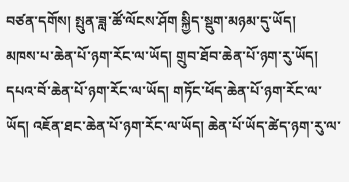བཙན་དགོས། སྤུན་ཟླ་ཚོ་ལོངས་ཤོག སྐྱིད་སྡུག་མཉམ་དུ་ཡོད།
མཁས་པ་ཆེན་པོ་ཉག་རོང་ལ་ཡོད། གྲུབ་ཐོབ་ཆེན་པོ་ཉག་རུ་ཡོད། དཔའ་བོ་ཆེན་པོ་ཉག་རོང་ལ་ཡོད། གཏོང་ཕོད་ཆེན་པོ་ཉག་རོང་ལ་ཡོད། འཇོན་ཐང་ཆེན་པོ་ཉག་རོང་ལ་ཡོད། ཆེན་པོ་ཡོད་ཚེད་ཉག་རུ་ལ་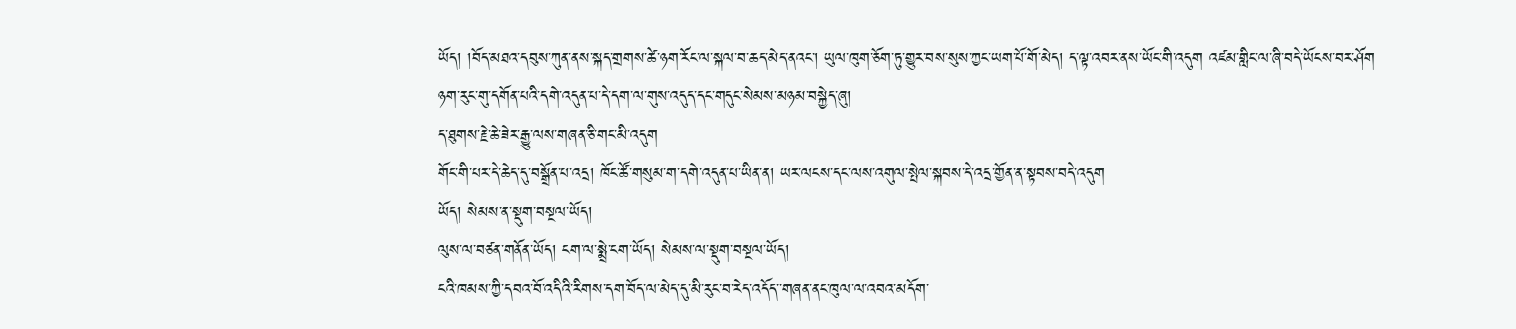ཡོད། །བོད་མཐའ་དབུས་ཀུན་ནས་སྐད་གྲགས་ཚེ་ཉག་རོང་ལ་སྐལ་བ་ཆད་མེད་ནའང་། ཡུལ་ཁུག་ཅོག་ཏུ་གྱུར་བས་སུས་ཀྱང་ཡག་པོ་གོ་མེད། ད་ལྟ་འབར་ནས་ཡོང་གི་འདུག འཛམ་གླིང་ལ་ཞི་བདེ་ཡོངས་བར་ཤོག
ཉག་རུང་གུ་དགོན་པའི་དགེ་འདུན་པ་དེ་དག་ལ་གུས་འདུད་དང་གདུང་སེམས་མཉམ་བསྐྱེད་ཞུ།
ད་ཐུགས་རྗེ་ཆེ་ཟེར་རྒྱུ་ལས་གཞན་ཅི་གང་མི་འདུག
གོང་གི་པར་དེ་ཆེད་དུ་བསྒྲོན་པ་འདྲ། ཁོང་ཚོ་གསུམ་ག་དགེ་འདུན་པ་ཡིན་ན། ཡར་ལངས་དང་ལས་འགུལ་སྤེལ་སྐབས་དེ་འདྲ་གྱོན་ན་སྟབས་བདེ་འདུག
ཡོད། སེམས་ན་སྡུག་བསྔལ་ཡོད།
ལུས་ལ་བཙན་གནོན་ཡོད། ངག་ལ་སྨྲེ་ངག་ཡོད། སེམས་ལ་སྡུག་བསྔལ་ཡོད།
ངའི་ཁམས་ཀྱི་དབའ་བོ་འདིའི་རིགས་དག་བོད་ལ་མེད་དུ་མི་རུང་བ་རེད་འདོད་་གཞན་ནང་ཁུལ་ལ་འབའ་མདོག་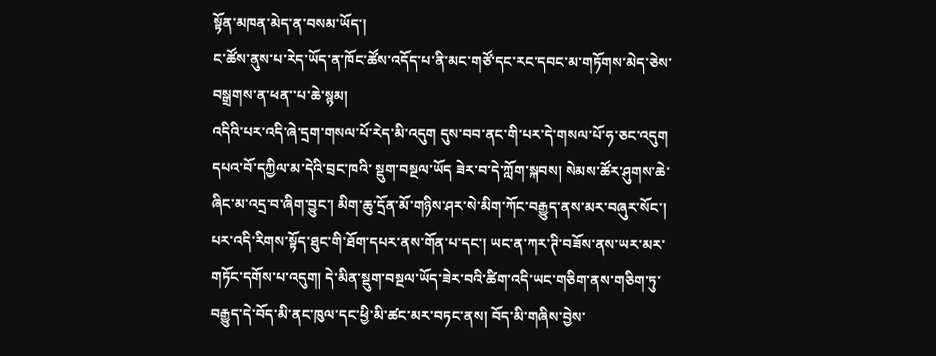སྟོན་མཁན་མེད་ན་བསམ་ཡོད་།
ང་ཚོས་ནུས་པ་རེད་ཡོད་ན་ཁོང་ཚོས་འདོད་པ་ནི་མང་གཙོ་དང་རང་དབང་མ་གཏོགས་མེད་ཅེས་བསྒྲགས་ན་ཕན་་པ་ཆེ་སྙམ།
འདིའི་པར་འདི་ཞེ་དྲག་གསལ་པོ་རེད་མི་འདུག དུས་བབ་ནང་གི་པར་དེ་གསལ་པོ་ཧ་ཅང་འདུག དཔའ་བོ་དཀྱིལ་མ་དེའི་བྲང་ཁའི་ སྡུག་བསྔལ་ཡོད ཟེར་བ་དེ་ཀློག་སྐབས། སེམས་ཚོར་ཤུགས་ཆེ་ཞིང་མ་འདྲ་བ་ཞིག་བྱུང་། མིག་ཆུ་དྲོན་མོ་གཉིས་ཤར་སེ་མིག་ཀོང་བརྒྱུད་ནས་མར་བཞུར་སོང་།
པར་འདི་རིགས་སྟོད་ཐུང་གི་ཐོག་དཔར་ནས་གོན་པ་དང་། ཡང་ན་ཀར་ཊི་བཟོས་ནས་ཡར་མར་གཏོང་དགོས་པ་འདུག། དེ་མིན་སྡུག་བསྔལ་ཡོད་ཟེར་བའི་ཚིག་འདི་ཡང་གཅིག་ནས་གཅིག་ཏུ་བརྒྱུད་དེ་བོད་མི་ནང་ཁུལ་དང་ཕྱི་མི་ཚང་མར་བཏང་ནས། བོད་མི་གཞིས་བྱེས་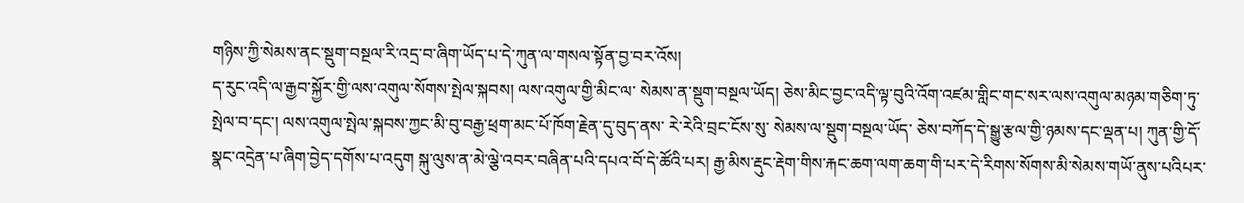གཉིས་ཀྱི་སེམས་ནང་སྡུག་བསྔལ་རི་འདྲ་བ་ཞིག་ཡོད་པ་དེ་ཀུན་ལ་གསལ་སྟོན་བྱ་བར་འོས།
ད་རུང་འདི་ལ་རྒྱབ་སྐྱོར་གྱི་ལས་འགུལ་སོགས་སྤེལ་སྐབས། ལས་འགུལ་གྱི་མིང་ལ་ སེམས་ན་སྡུག་བསྔལ་ཡོད། ཅེས་མིང་བྱང་འདི་ལྟ་བུའི་འོག་འཛམ་གླིང་གང་སར་ལས་འགུལ་མཉམ་གཅིག་ཏུ་སྤེལ་བ་དང་། ལས་འགུལ་སྤེལ་སྐབས་ཀྱང་མི་བུ་བརྒྱ་ཕྲག་མང་པོ་ཁོག་རྗེན་དུ་བུད་ནས་ རེ་རེའི་བྲང་ངོས་སུ་ སེམས་ལ་སྡུག་བསྔལ་ཡོད་ ཅེས་བཀོད་དེ་སྒྱུ་རྩལ་གྱི་ཉམས་དང་ལྡན་པ། ཀུན་གྱི་དོ་སྣང་འདྲེན་པ་ཞིག་བྱེད་དགོས་པ་འདུག སྐུ་ལུས་ན་མེ་ལྕེ་འབར་བཞིན་པའི་དཔའ་བོ་དེ་ཚོའི་པར། རྒྱ་མིས་རྡུང་རྡེག་གིས་རྐང་ཆག་ལག་ཆག་གི་པར་དེ་རིགས་སོགས་མི་སེམས་གཡོ་ནུས་པའིཔར་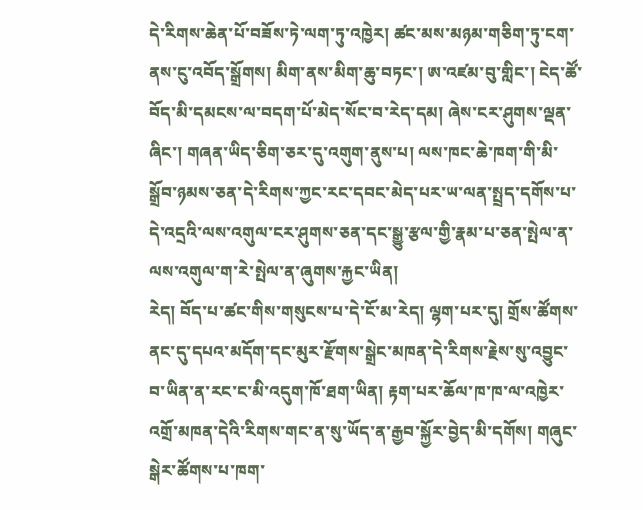དེ་རིགས་ཆེན་པོ་བཟོས་ཏེ་ལག་ཏུ་འཁྱེར། ཚང་མས་མཉམ་གཅིག་ཏུ་ངག་ནས་ངུ་འབོད་སྒྲོགས། མིག་ནས་མིག་ཆུ་བཏང་། ཨ་འཛམ་བུ་གླིང་། ངེད་ཚོ་བོད་མི་དམངས་ལ་བདག་པོ་མེད་སོང་བ་རེད་དམ། ཞེས་ངར་ཤུགས་ལྡན་ཞིང་། གཞན་ཡིད་ཅིག་ཅར་དུ་འགུག་ནུས་པ། ལས་ཁང་ཆེ་ཁག་གི་མི་སྒྲོབ་ཉམས་ཅན་དེ་རིགས་ཀྱང་རང་དབང་མེད་པར་ཡ་ལན་སྤྲད་དགོས་པ་དེ་འདྲའི་ལས་འགུལ་ངར་ཤུགས་ཅན་དང་སྒྱུ་རྩལ་གྱི་རྣམ་པ་ཅན་སྤེལ་ན་ལས་འགུལ་ག་རེ་སྤེལ་ན་ཞུགས་རྐྱང་ཡིན།
རེད། བོད་པ་ཚང་གིས་གསུངས་པ་དེ་ངོ་མ་རེད། ལྷག་པར་དུ། གྲོས་ཚོགས་ནང་དུ་དཔའ་མདོག་དང་མུར་རྫོགས་སྒྲེང་མཁན་དེ་རིགས་རྗེས་སུ་འབྱུང་བ་ཡིན་ན་རང་ང་མི་འདུག་ཁོ་ཐག་ཡིན། རྟག་པར་ཆོལ་ཁ་ཁ་ལ་འཁྱེར་འགྲོ་མཁན་དེའི་རིགས་གང་ན་སུ་ཡོད་ན་རྒྱབ་སྐྱོར་བྱེད་མི་དགོས། གཞུང་སྒེར་ཚོགས་པ་ཁག་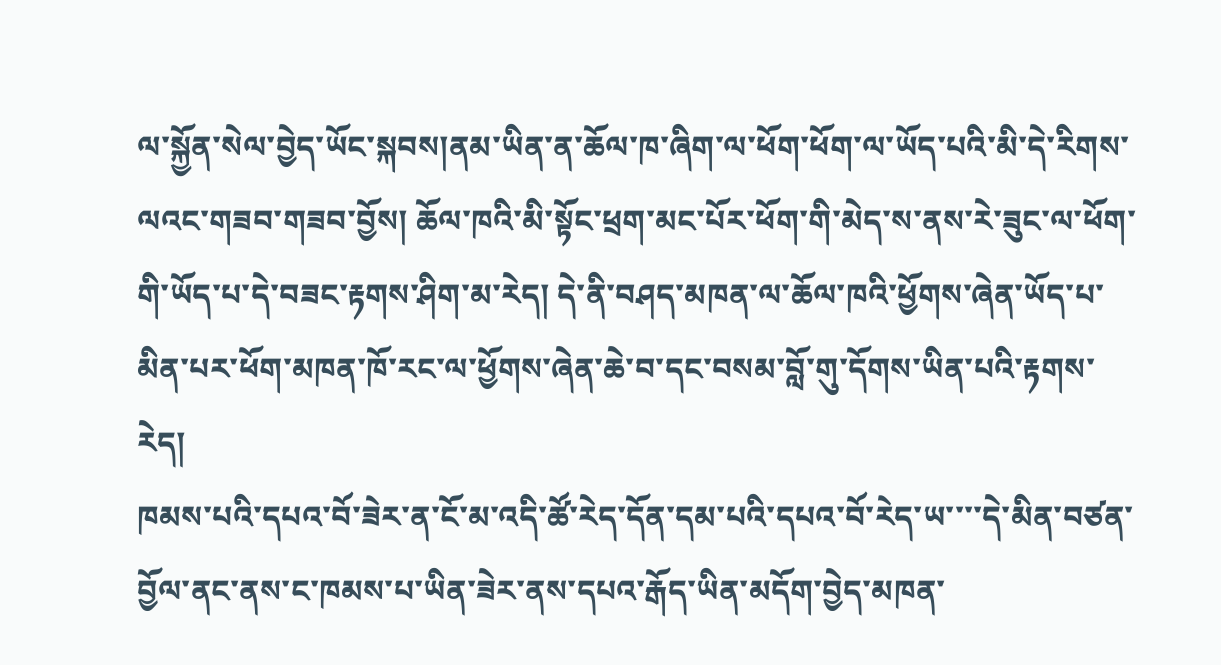ལ་སྐྱོན་སེལ་བྱེད་ཡོང་སྐབས།ནམ་ཡིན་ན་ཆོལ་ཁ་ཞིག་ལ་ཕོག་ཕོག་ལ་ཡོད་པའི་མི་དེ་རིགས་ལའང་གཟབ་གཟབ་བྱོས། ཆོལ་ཁའི་མི་སྟོང་ཕྲག་མང་པོར་ཕོག་གི་མེད་ས་ནས་རེ་ཟུང་ལ་ཕོག་གི་ཡོད་པ་དེ་བཟང་རྟགས་ཤིག་མ་རེད། དེ་ནི་བཤད་མཁན་ལ་ཆོལ་ཁའི་ཕྱོགས་ཞེན་ཡོད་པ་མིན་པར་ཕོག་མཁན་ཁོ་རང་ལ་ཕྱོགས་ཞེན་ཆེ་བ་དང་བསམ་བློ་གུ་དོགས་ཡིན་པའི་རྟགས་རེད།
ཁམས་པའི་དཔའ་བོ་ཟེར་ན་ངོ་མ་འདི་ཚོ་རེད་དོན་དམ་པའི་དཔའ་བོ་རེད་ཡ་་་་དེ་མིན་བཙན་བྱོལ་ནང་ནས་ང་ཁམས་པ་ཡིན་ཟེར་ནས་དཔའ་རྒོད་ཡིན་མདོག་བྱེད་མཁན་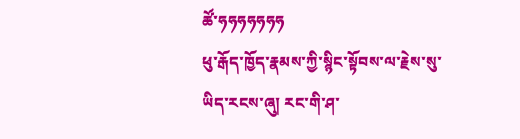ཚོ་ཧཧཧཧཧཧཧ
ཕུ་རྒོད་ཁྱོད་རྣམས་ཀྱི་སྙིང་སྟོབས་ལ་རྗེས་སུ་ཡིད་རངས་ཞུ། རང་གི་ཤ་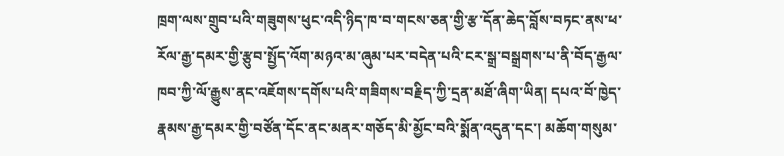ཁྲག་ལས་གྲུབ་པའི་གཟུགས་ཕུང་འདི་ཉིད་ཁ་བ་གངས་ཅན་གྱི་རྩ་དོན་ཆེད་བློས་བཏང་ནས་ཕ་རོལ་རྒྱ་དམར་གྱི་རྩུབ་སྤྱོད་འོག་མཉའ་མ་ཞུམ་པར་བདེན་པའི་ངར་སྒྲ་བསྒྲགས་པ་ནི་བོད་རྒྱལ་ཁབ་ཀྱི་ལོ་རྒྱུས་ནང་འཇོགས་དགོས་པའི་གཟིགས་བརྗིད་ཀྱི་དྲན་མཐོ་ཞིག་ཡིན། དཔའ་བོ་ཁྱེད་རྣམས་རྒྱ་དམར་གྱི་བཙོན་དོང་ནང་མནར་གཅོད་མི་མྱོང་བའི་སྨོན་འདུན་དང་། མཆོག་གསུམ་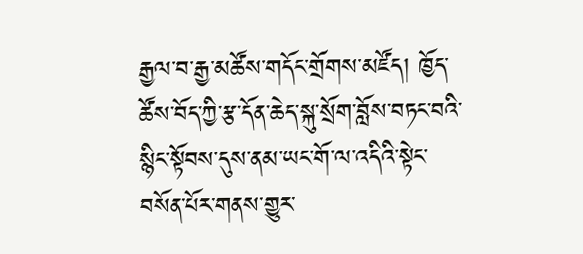རྒྱལ་བ་རྒྱ་མཚོས་གདོང་གྲོགས་མཛོད། ཁྱོད་ཚོས་བོད་ཀྱི་རྩ་དོན་ཆེད་སྐུ་སྲོག་བློས་བཏང་བའི་སྙིང་སྟོབས་དུས་ནམ་ཡང་གོ་ལ་འདིའི་སྟེང་བསོན་པོར་གནས་གྱུར་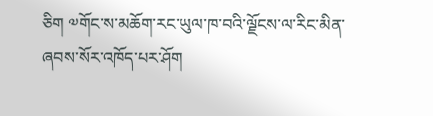ཅིག ༧གོང་ས་མཆོག་རང་ཡུལ་ཁ་བའི་ལྗོངས་ལ་རིང་མིན་ཞབས་སོར་འཁོད་པར་ཤོག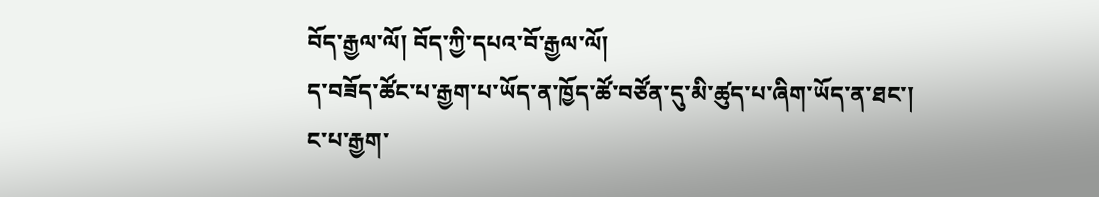བོད་རྒྱལ་ལོ། བོད་ཀྱི་དཔའ་བོ་རྒྱལ་ལོ།
ད་བཟོད་ཚོང་པ་རྒྱག་པ་ཡོད་ན་ཁྱོད་ཚོ་བཙོན་དུ་མི་ཚུད་པ་ཞིག་ཡོད་ན་ཐང་། ང་པ་རྒྱག་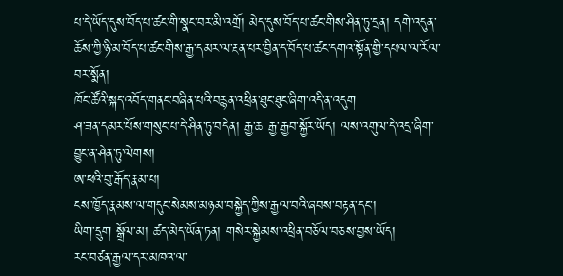པ་དེ་ཡོད་དུས་བོད་པ་ཚང་གི་སྣང་བར་མི་འགྲོ། མེད་དུས་བོད་པ་ཚང་གིས་ཤིན་ཏུ་དྲན། དགེ་འདུན་ཆོས་ཀྱི་ཉི་མ་བོད་པ་ཚང་གིས་རྒྱ་དམར་ལ་རྔན་པར་བྱིན་ད་བོད་པ་ཚང་དགའ་སྟོན་གྱི་དཔལ་ལ་རོལ་བར་སྨོན།
ཁོང་ཚོའི་སྐད་འབོད་གནང་བཞིན་པའི་བརྙན་འཕྲིན་ཐུང་ཐུང་ཞིག་འདི་ན་འདུག
ཤ་ཟན་དམར་པོས་གསུང་པ་དེ་ཤིན་ཏུ་བདེན། རྒྱ་ཆ རྒྱ་རྒྱབ་སྐྱོར་ཡོད། ལས་འགུལ་དེ་འདྲ་ཞིག་བྱུང་ན་ཤེན་ཏུ་ལེགས།
ཨ་ཕའི་བུ་རྒོད་རྣམ་པ།
ངས་ཁྱོད་རྣམས་ལ་གདུང་སེམས་མཉམ་བསྐྱེད་ཀྱིས་རྒྱལ་བའི་ཞབས་བརྟན་དང་།
ཡིག་དྲུག སྒྲོལ་མ། ཚད་མེད་ཡོན་ཏན། གསེར་སྐྱེམས་འཕྲིན་བཅོལ་བཅས་བྱས་ཡོད།
རང་བཙན་རྒྱལ་དར་མཁའ་ལ་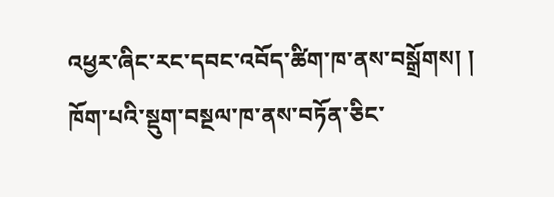འཕྱར་ཞིང་རང་དབང་འབོད་ཚིག་ཁ་ནས་བསྒྲོགས། །
ཁོག་པའི་སྡུག་བསྔལ་ཁ་ནས་བཏོན་ཅིང་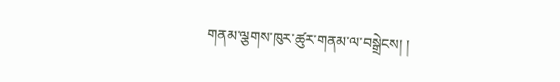གནམ་ལྕགས་ཁུར་ཚུར་གནམ་ལ་བསྒྲེངས། །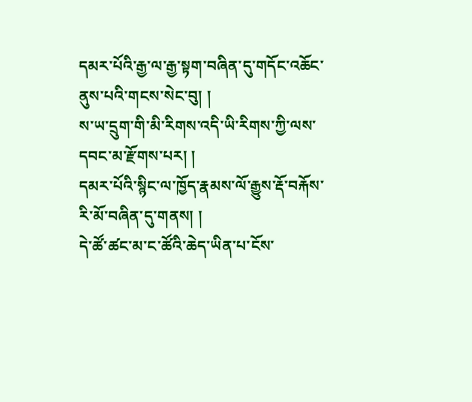དམར་པོའི་རྒྱ་ལ་རྒྱ་སྟག་བཞིན་དུ་གདོང་འཆོང་ནུས་པའི་གངས་སེང་བུ། །
ས་ཡ་དྲུག་གི་མི་རིགས་འདི་ཡི་རིགས་ཀྱི་ལས་དབང་མ་རྫོགས་པར། །
དམར་པོའི་སྙིང་ལ་ཁྱོད་རྣམས་ལོ་རྒྱུས་རྡོ་བརྐོས་རི་མོ་བཞིན་དུ་གནས། །
དེ་ཚོ་ཚང་མ་ང་ཚོའི་ཆེད་ཡིན་པ་ངོས་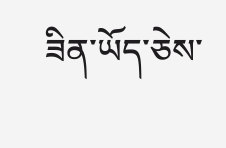ཟིན་ཡོད་ཅེས་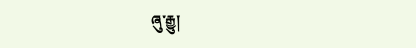ཞུ་རྒྱུ།